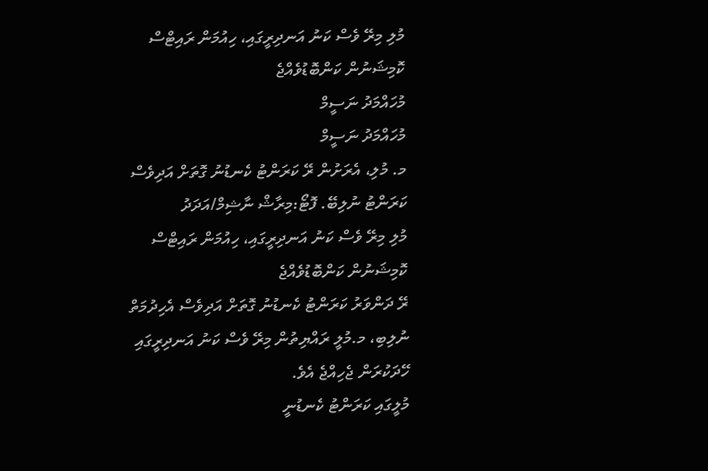މުލި މިރޭ ވެސް ކަނު އަނދިރީގައި، ހިއުމަން ރައިޓްސް ކޮމިޝަނުން ކަންބޮޑުވެއްޖެ
މުހައްމަދު ނަސީމް
މުހައްމަދު ނަސީމް
މ. މުލި، އެރަށުން ރޭ ކަރަންޓު ކެނޑުނު ގޮތަށް އަދިވެސް ކަރަންޓު ނުލިބޭ. ފޮޓޯ:މިރާޝް ނާޝިމް/އަދަދު
މުލި މިރޭ ވެސް ކަނު އަނދިރީގައި، ހިއުމަން ރައިޓްސް ކޮމިޝަނުން ކަންބޮޑުވެއްޖެ
ރޭ ދަންވަރު ކަރަންޓު ކެނޑުނު ގޮތަށް އަދިވެސް އެހިދުމަތް ނުލިބި، މ.މުލީ ރައްޔިތުން މިރޭ ވެސް ކަނު އަނދިރީގައި ހޭދަކުރަން ޖެހިއްޖެ އެވެ.
މުލީގައި ކަރަންޓު ކެނޑުނީ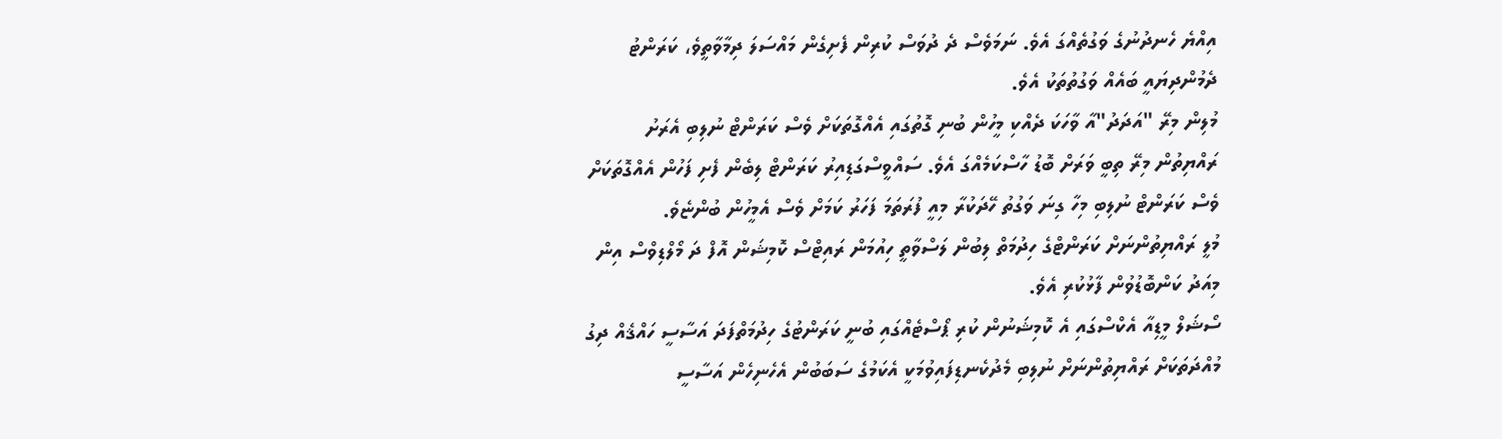އިއްޔެ ހެނދުނުގެ ވަގުތެއްގަ އެވެ. ނަމަވެސް ދެ ދުވަސް ކުރިން ފެށިގެން މައްސަލަ ދިމާވާތީވެ، ކަރަންޓު ދެމުންދިޔައީ ބައެއް ވަގުތުތަކު އެވެ.
މުލިން މިރޭ "އަދަދު"އާ ވާހަކަ ދެއްކި މީހުން ބުނި ގޮތުގައި އެއްގޮތަކަށް ވެސް ކަރަންޓް ނުލިބި އެރަށު ރައްޔިތުން މިރޭ ތިބީ ވަރަށް ބޮޑު ހާސްކަމެއްގަ އެވެ. ސައްވީސްގަޑިއިރު ކަރަންޓް ލިބެން ފެށި ފަހުން އެއްގޮތަކަށް ވެސް ކަރަންޓް ނުލިބި މިހާ ގިނަ ވަގުތު ހޭދަކުރާ މިއީ ފުރަތަމަ ފަހަރު ކަމަށް ވެސް އެމީހުން ބުންޏެވެ.
މުލީ ރައްޔިތުންނަށް ކަރަންޓްގެ ހިދުމަތް ލިބުން ލަސްވާތީ ހިއުމަން ރައިޓްސް ކޮމިޝަން އޮފް ދަ މޯލްޑިވްސް އިން މިއަދު ކަންބޮޑުވުން ފާޅުކުރި އެވެ.
ސޯޝަލް މީޑިއާ އެކްސްގައި އެ ކޮމިޝަނުން ކުރި ޕޯސްޓެއްގައި ބުނީ ކަރަންޓުގެ ހިދުމަތްފަދަ އަސާސީ ހައްޤެއް ދިގު މުއްދަތަކަށް ރައްޔިތުންނަށް ނުލިބި މެދުކެނޑިފައިވުމަކީ އެކަމުގެ ސަބަބުން އެހެނިހެން އަސާސީ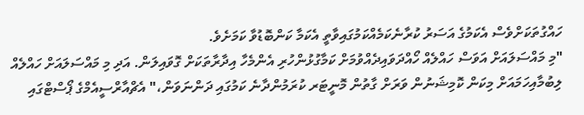ހައްގުތަކަށްވެސް އެކަމުގެ އަސަރު ކުރާނެކަމެއްކަމުގައިވާތީ އެކަމާ ކަންބޮޑުވާ ކަމަށެވެ.
"މި މައްސަލައަށް އަވަސް ހައްލެއް ހޯއްދަވައިދެއްވުމަށް ކަމާގުޅުންހުރި އެންމެހާ އިދާރާތަކަށް ގޮވައިލަން. އަދި މި މައްސަލައަށް ހައްލެއް ލިބުމާއިހަމައަށް މިކަން ކޮމިޝަނުން ވަރަށް ގާތުން މޮނީޓަރ ކުރަމުންދާނެ ކަމުގައި ދަންނަވަން،" އެޗްއާރްސީއެމްގެ ޕޯސްޓްގައި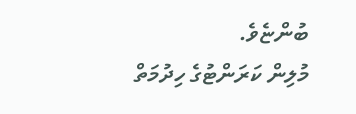ބުންޏެވެ.
މުލިން ކަރަންޓުގެ ހިދުމަތް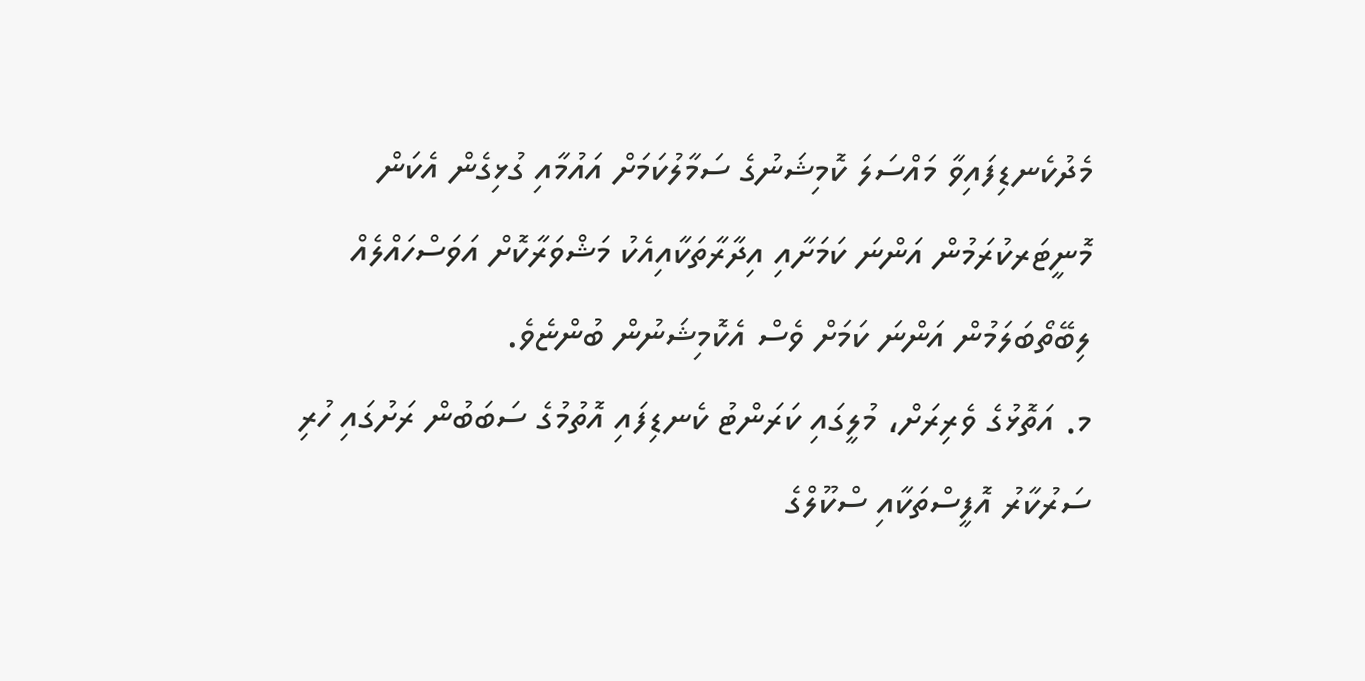މެދުކެނޑިފައިވާ މައްސަލަ ކޮމިޝަނުގެ ސަމާލުކަމަށް އައުމާއި ގުޅިގެން އެކަން މޮނީޓަރކުރަމުން އަންނަ ކަމަށާއި އިދާރާތަކާއިއެކު މަޝްވަރާކޮށް އަވަސްހައްލެއް ލިބޭތޯބަލަމުން އަންނަ ކަމަށް ވެސް އެކޮމިޝަނުން ބުންޏެވެ.
މ. އަތޮޅުގެ ވެރިރަށް، މުލީގައި ކަރަންޓު ކެނޑިފައި އޮތުމުގެ ސަބަބުން ރަށުގައި ހުރި ސަރުކާރު އޮފީސްތަކާއި ސްކޫލްގެ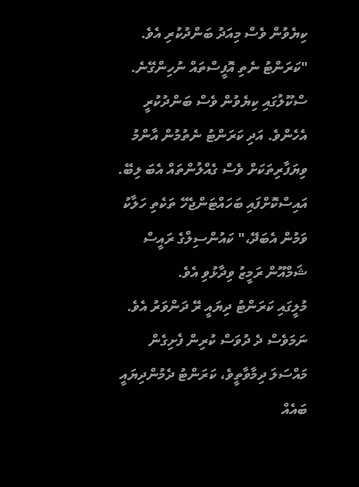ކިޔެވުން ވެސް މިއަދު ބަންދުކުރި އެވެ.
"ކަރަންޓު ނެތި އޮފީސްތައް ނުހިންގޭނެ. ސްކޫލުގައި ކިޔެވުން ވެސް ބަންދުކުރީ އެހެންވެ. އަދި ކަރަންޓު ނެތުމުން އާންމު ވިޔަފާރިތަކަށް ވެސް ގެއްލުންތައް އެބަ ލިބޭ. އައިސްކޮށްފައި ބަހައްޓަންޖެހޭ ތަކެތި ހަލާކު ވަމުން އެބަދޭ،" ކައުންސިލްގެ ރައީސް ޝަމްއޫން ރަމީޒު ވިދާޅުވި އެވެ.
މުލީގައި ކަރަންޓު ދިޔައީ ރޭ ދަންވަރު އެވެ. ނަމަވެސް ދެ ދުވަސް ކުރިން ފެށިގެން މައްސަލަ ދިމާވާތީވެ، ކަރަންޓު ދެމުންދިޔައީ ބައެއް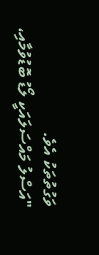ވަގުތުތަކު އެވެ.
"އަސްލު މައްސަލައަކީ ލޯޑު ބޮޑުވުމާއި،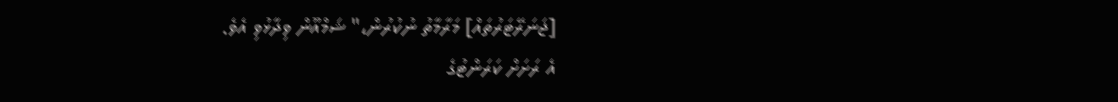[ޖަނަރޭޓަރުތައް] މަރާމާތު ނުކުރުން،" ޝަމްއޫން ވިދާޅުވި އެވެ.
އެ ރަށަށް ކަރަންޓުގެ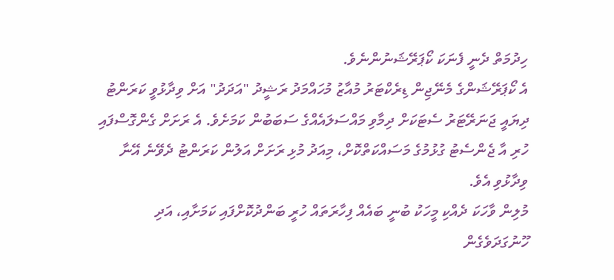ހިދުމަތް ދެނީ ފެނަކަ ކޯޕަރޭޝަނުންނެވެ.
އެ ކޯޕަރޭޝަންގެ މެނޭޖިން ޑިރެކްޓަރު މުއާޒު މުހައްމަދު ރަޝީދު "އަދަދު" އަށް ވިދާޅުވީ ކަރަންޓު ދިޔައީ ޖަނަރޭޓަރު ސެޓަކަށް ދިމާވި މައްސަލައެއްގެ ސަބަބުން ކަމަށެވެ. އެ ރަށަށް ގެންގޮސްފައި ހުރި އާ ޖެންސެޓު ގުޅުމުގެ މަސައްކަތްކޮށް، މިއަދު މުޅި ރަށަށް އަލުން ކަރަންޓު ދެވޭނެ އޭނާ ވިދާޅުވި އެވެ.
މުލިން ވާހަކަ ދެއްކި މީހަކު ބުނީ ބައެއް ފިހާރަތައް ހުރީ ބަންދުކޮށްފައި ކަމަށާއި، އަދި ހޫނުގަދަވެގެން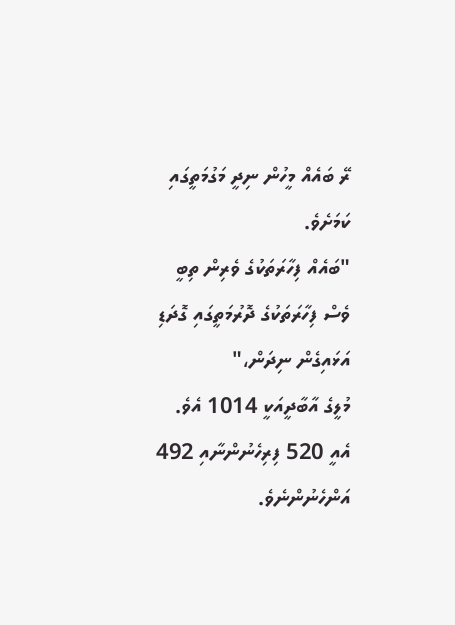ރޭ ބައެއް މީހުން ނިދީ މަގުމަތީގައި ކަމަށެވެ.
"ބައެއް ފިހާރަތަކުގެ ވެރިން ތިބީ ވެސް ފިހާރަތަކުގެ ދޮރުމަތީގައި ގޮދަޑި އަޅައިގެން ނިދަން،"
މުލީގެ އާބާދީއަކީ 1014 އެވެ. އެއީ 520 ފިރިހެނުންނާއި 492 އަންހެނުންނެވެ.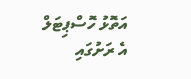އަތޮޅު ހޮސްޕިޓަލް އެ ރަށުގައި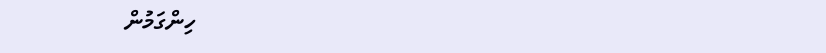ހިންގަމުން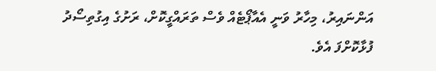އަންނައިރު، މިހާރު ވަނީ އެއާޕޯޓެއް ވެސް ތަރައްގީކޮށް، ރަށުގެ އިގުތިސޯދު ފުޅާކޮށްފަ އެވެ.